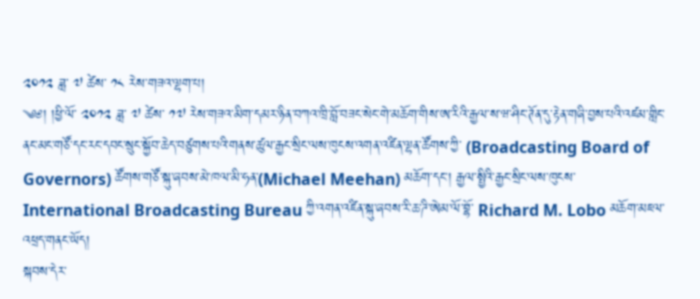༢༠༡༢ ཟླ་ ༧ ཚེས་ ༡༨ རེས་གཟའ་ལྷག་པ།
༄༅། །ཕྱི་ལོ་ ༢༠༡༢ ཟླ་ ༧ ཚེས་ ༡༧ རེས་གཟའ་མིག་དམར་ཉིན་བཀའ་ཁྲི་བློ་བཟང་སེང་གེ་མཆོག་གིས་ཨ་རིའི་རྒྱལ་ས་ཝ་ཤིང་ཊོན་དུ་རྟེན་གཞི་བྱས་པའི་འཛམ་གླིང་ནང་མང་གཙོ་དང་རང་དབང་སྲུང་སྐྱོབ་ཆེད་བཙུགས་པའི་གནས་ཚུལ་རྒྱང་སྲིང་ལས་ཁུངས་འགན་འཛིན་ལྷན་ཚོགས་ཀྱི་ (Broadcasting Board of Governors) ཚོགས་གཙོ་སྐུ་ཞབས་མེ་ཁལ་མི་ཧན་(Michael Meehan) མཆོག་དང་། རྒྱལ་སྤྱིའི་རྒྱང་སྲིང་ལས་ཁུངས་ International Broadcasting Bureau ཀྱི་འགན་འཛིན་སྐུ་ཞབས་རི་ཆ་ཌི་ཨེམ་ལོ་བྷོ་ Richard M. Lobo མཆོག་མཇལ་འཕྲད་གནང་ཡོད།
སྐབས་དེར་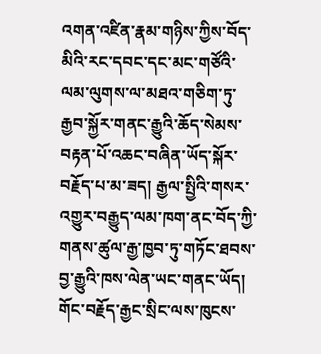འགན་འཛིན་རྣམ་གཉིས་ཀྱིས་བོད་མིའི་རང་དབང་དང་མང་གཙོའི་ལམ་ལུགས་ལ་མཐའ་གཅིག་ཏུ་རྒྱབ་སྐྱོར་གནང་རྒྱུའི་ཆོད་སེམས་བརྟན་པོ་འཆང་བཞིན་ཡོད་སྐོར་བརྗོད་པ་མ་ཟད། རྒྱལ་སྤྱིའི་གསར་འགྱུར་བརྒྱུད་ལམ་ཁག་ནང་བོད་ཀྱི་གནས་ཚུལ་རྒྱ་ཁྱབ་ཏུ་གཏོང་ཐབས་བྱ་རྒྱུའི་ཁས་ལེན་ཡང་གནང་ཡོད། གོང་བརྗོད་རྒྱང་སྲིང་ལས་ཁུངས་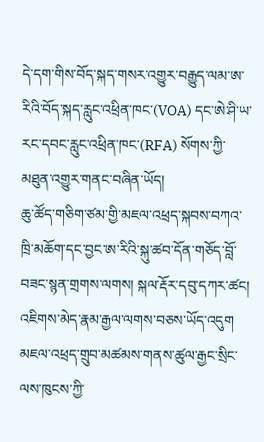དེ་དག་གིས་བོད་སྐད་གསར་འགྱུར་བརྒྱུད་ལམ་ཨ་རིའི་བོད་སྐད་རླུང་འཕྲིན་ཁང་(VOA) དང་ཨེ་ཤི་ཡ་རང་དབང་རླུང་འཕྲིན་ཁང་(RFA) སོགས་ཀྱི་མཐུན་འགྱུར་གནང་བཞིན་ཡོད།
ཆུ་ཚོད་གཅིག་ཙམ་གྱི་མཇལ་འཕྲད་སྐབས་བཀའ་ཁྲི་མཆོག་དང་བྱང་ཨ་རིའི་སྐུ་ཚབ་དོན་གཅོད་བློ་བཟང་སྙན་གྲགས་ལགས། སྐལ་རྡོར་དབུ་དཀར་ཚང། འཇིགས་མེད་རྣམ་རྒྱལ་ལགས་བཅས་ཡོད་འདུག མཇལ་འཕྲད་གྲུབ་མཚམས་གནས་ཚུལ་རྒྱང་སྲིང་ལས་ཁུངས་ཀྱི་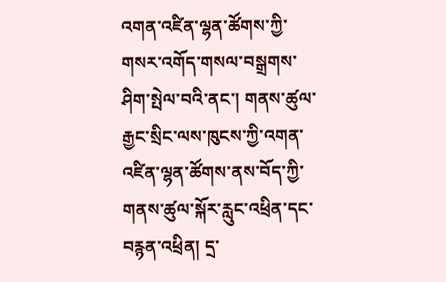འགན་འཛིན་ལྷན་ཚོགས་ཀྱི་གསར་འགོད་གསལ་བསྒྲགས་ཤིག་སྤེལ་བའི་ནང་། གནས་ཚུལ་རྒྱང་སྲིང་ལས་ཁུངས་ཀྱི་འགན་འཛིན་ལྷན་ཚོགས་ནས་བོད་ཀྱི་གནས་ཚུལ་སྐོར་རླུང་འཕྲིན་དང་བརྙན་འཕྲིན། དྲ་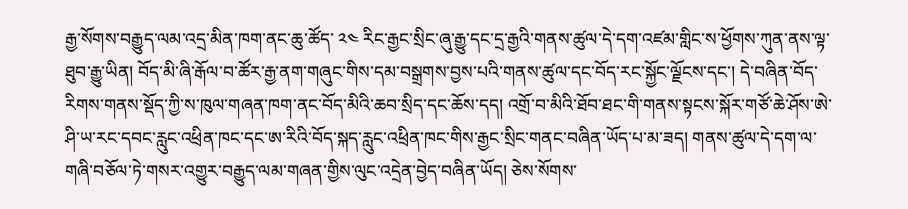རྒྱ་སོགས་བརྒྱུད་ལམ་འདྲ་མིན་ཁག་ནང་ཆུ་ཚོད་ ༢༤ རིང་རྒྱང་སྲིང་ཞུ་རྒྱུ་དང་དྲ་རྒྱའི་གནས་ཚུལ་དེ་དག་འཛམ་གླིང་ས་ཕྱོགས་ཀུན་ནས་ལྟ་ཐུབ་རྒྱུ་ཡིན། བོད་མི་ཞི་རྒོལ་བ་ཚོར་རྒྱ་ནག་གཞུང་གིས་དམ་བསྒྲགས་བྱས་པའི་གནས་ཚུལ་དང་བོད་རང་སྐྱོང་ལྗོངས་དང་། དེ་བཞིན་བོད་རིགས་གནས་སྡོད་ཀྱི་ས་ཁུལ་གཞན་ཁག་ནང་བོད་མིའི་ཆབ་སྲིད་དང་ཆོས་དད། འགྲོ་བ་མིའི་ཐོབ་ཐང་གི་གནས་སྟངས་སྐོར་གཙོ་ཆེ་ཤོས་ཨེ་ཤི་ཡ་རང་དབང་རླུང་འཕྲིན་ཁང་དང་ཨ་རིའི་བོད་སྐད་རླུང་འཕྲིན་ཁང་གིས་རྒྱང་སྲིང་གནང་བཞིན་ཡོད་པ་མ་ཟད། གནས་ཚུལ་དེ་དག་ལ་གཞི་བཅོལ་ཏེ་གསར་འགྱུར་བརྒྱུད་ལམ་གཞན་གྱིས་ལུང་འདྲེན་བྱེད་བཞིན་ཡོད། ཅེས་སོགས་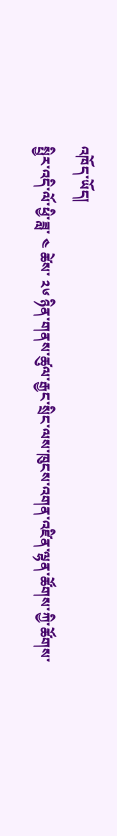འཁོད་ཡོད།
སྤྱིར་འདི་ལོ་ཕྱི་ཟླ་ ༤ ཚེས་ ༢༦ ཉིན་གནས་ཚུལ་རྒྱང་སྲིང་ལས་ཁུངས་འགན་འཛིན་ལྷན་ཚོགས་ཀྱི་ཚོགས་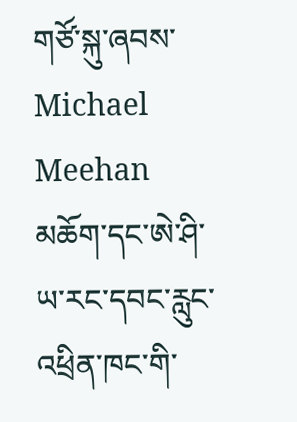གཙོ་སྐུ་ཞབས་ Michael Meehan མཆོག་དང་ཨེ་ཤི་ཡ་རང་དབང་རླུང་འཕྲིན་ཁང་གི་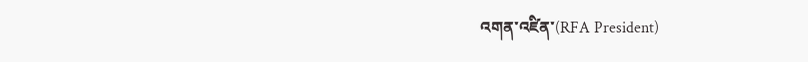འགན་འཛིན་(RFA President)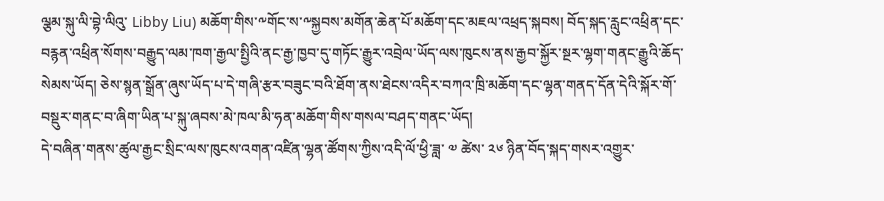ལྕམ་སྐུ་ལི་བྷེ་ལིའུ་ Libby Liu) མཆོག་གིས་༸གོང་ས་༸སྐྱབས་མགོན་ཆེན་པོ་མཆོག་དང་མཇལ་འཕྲད་སྐབས། བོད་སྐད་རླུང་འཕྲིན་དང་བརྙན་འཕྲིན་སོགས་བརྒྱུད་ལམ་ཁག་རྒྱལ་སྤྱིའི་ནང་རྒྱ་ཁྱབ་དུ་གཏོང་རྒྱུར་འབྲེལ་ཡོད་ལས་ཁུངས་ནས་རྒྱབ་སྐྱོར་སྔར་ལྷག་གནང་རྒྱུའི་ཆོད་སེམས་ཡོད། ཅེས་སྙན་སྒྲོན་ཞུས་ཡོད་པ་དེ་གཞི་རྩར་བཟུང་བའི་ཐོག་ནས་ཐེངས་འདིར་བཀའ་ཁྲི་མཆོག་དང་ལྷན་གནད་དོན་དེའི་སྐོར་གོ་བསྡུར་གནང་བ་ཞིག་ཡིན་པ་སྐུ་ཞབས་མེ་ཁལ་མི་ཧན་མཆོག་གིས་གསལ་བཤད་གནང་ཡོད།
དེ་བཞིན་གནས་ཚུལ་རྒྱང་སྲིང་ལས་ཁུངས་འགན་འཛིན་ལྷན་ཚོགས་ཀྱིས་འདི་ལོ་ཕྱི་ཟླ་ ༧ ཚེས་ ༢༦ ཉིན་བོད་སྐད་གསར་འགྱུར་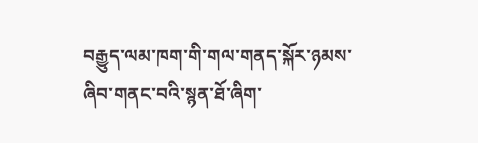བརྒྱུད་ལམ་ཁག་གི་གལ་གནད་སྐོར་ཉམས་ཞིབ་གནང་བའི་སྙན་ཐོ་ཞིག་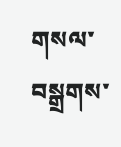གསལ་བསྒྲགས་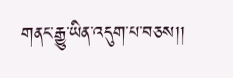གནང་རྒྱུ་ཡིན་འདུག་པ་བཅས།།